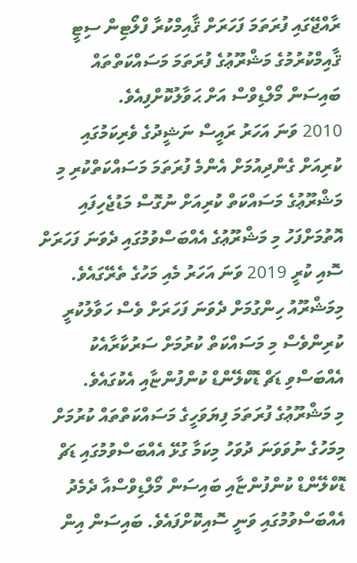ރާއްޖޭގައި ފުރަތަމަ ފަހަރަށް ޤާއިމްކުރާ ފްލޯޓިން ސިޓީ ޤާއިމްކުރުމުގެ މަޝްރޫޢުގެ ފުރަތަމަ މަސައްކަތްތައް ބައިސަން މޯލްޑިވްސް އަށް ޙަވާލުކޮށްފިއެވެ.
2010 ވަނަ އަހަރު ރައީސް ނަޝީދުގެ ވެރިކަމުގައި ކުރިއަށް ގެންދިއުމަށް އެންމެ ފުރަތަމަ މަސައްކަތްކުރި މި މަޝްރޫޢުގެ މަސައްކަތް ކުރިއަށް ނުގޮސް މަޑުޖެހިފައި އޮތުމަށްފަހު މި މަޝްރޫޢުގެ އެއްބަސްވުމުގައި ދެވަނަ ފަހަރަށް ސޮއި ކުރީ 2019 ވަނަ އަހަރު މެއި މަހުގެ ތެރޭގައެވެ. މިމަޝްރޫއު ހިންގުމަށް ދެވަނަ ފަހަރަށް ވެސް ހަވާލުކުރީ ކުރިންވެސް މި މަސައްކަތް ކުރުމަށް ސަރުކާރާއެކު އެއްބަސްވި ޑަޗް ޑޮކްލޭންޑް ކުންފުންޏާއި އެކުގައެވެ.
މި މަޝްރޫޢުގެ ފުރަތަމަ ފިޔަވަހީގެ މަސައްކަތްތައް ކުރުމަށް މިމަހުގެ ނުވަވަނަ ދުވަހު މިކަމާ ގުޅޭ އެއްބަސްވުމުގައި ޑަޗް ޑޮކްލޭންޑް ކުންފުންޏާއި ބައިސަން މޯލްޑިވްސްއާ ދެމެދު އެއްބަސްވުމުގައި ވަނީ ސޮއިކޮށްފައެވެ. ބައިސަން އިން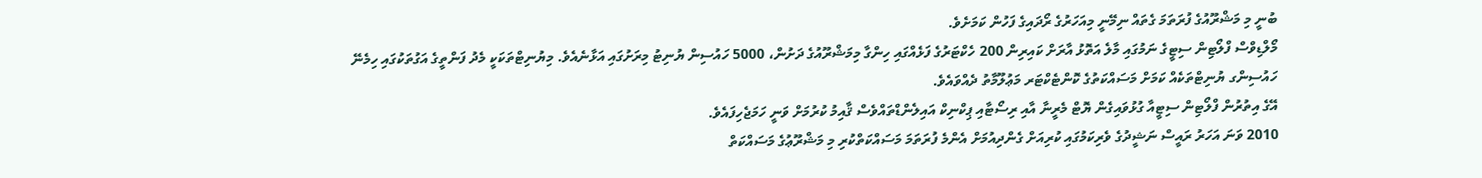ބުނީ މި މަޝްރޫއުގެ ފުރަތަމަ ގެތައް ނިމޭނީ މިއަހަރުގެ ރޯދައިގެ ފަހުން ކަމަށެވެ.
މޯލްޑިވްސް ފްލޯޓިން ސިޓީގެ ނަމުގައި މާލެ އަތޮޅު އާރަށް ކައިރިން 200 ހެކްޓަރުގެ ފަޅެއްގައި ހިންގާ މިމަޝްރޫއުގެ ދަށުން، 5000 ހައުސިން ޔުނިޓު މިރަށުގައި އަޅާނެއެވެ. މިޔުނިޓްތަކަކީ މެދު ފަންތީގެ އަގުތަކުގައި ހިމެނޭ ހައުސިންގ ޔުނިޓްތަކެއް ކަމަށް މަސައްކަތުގެ ކޮންޓެކްޓަރ މަޢުލޫމާތު ދެއްވައެވެ.
އޭގެ އިތުރުން ފްލޯޓިން ސިޓީއާ ގުޅުވައިގެން ޔޮޓް މެރީނާ އާއި ރިސޯޓާއި ޕިކްނިކް އައިލެންޑްތައްވެސް ޤާއިމު ކުރުމަށް ވަނީ ހަމަޖެހިފައެވެ.
2010 ވަނަ އަހަރު ރައީސް ނަޝީދުގެ ވެރިކަމުގައި ކުރިއަށް ގެންދިއުމަށް އެންމެ ފުރަތަމަ މަސައްކަތްކުރި މި މަޝްރޫޢުގެ މަސައްކަތް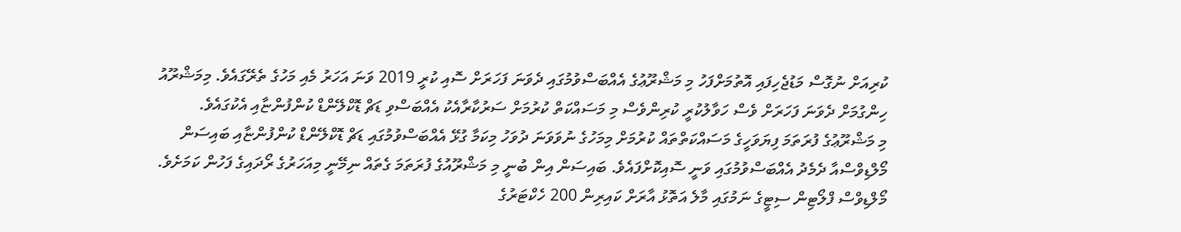ކުރިއަށް ނުގޮސް މަޑުޖެހިފައި އޮތުމަށްފަހު މި މަޝްރޫޢުގެ އެއްބަސްވުމުގައި ދެވަނަ ފަހަރަށް ސޮއި ކުރީ 2019 ވަނަ އަހަރު މެއި މަހުގެ ތެރޭގައެވެ. މިމަޝްރޫއު ހިންގުމަށް ދެވަނަ ފަހަރަށް ވެސް ހަވާލުކުރީ ކުރިންވެސް މި މަސައްކަތް ކުރުމަށް ސަރުކާރާއެކު އެއްބަސްވި ޑަޗް ޑޮކްލޭންޑް ކުންފުންޏާއި އެކުގައެވެ.
މި މަޝްރޫޢުގެ ފުރަތަމަ ފިޔަވަހީގެ މަސައްކަތްތައް ކުރުމަށް މިމަހުގެ ނުވަވަނަ ދުވަހު މިކަމާ ގުޅޭ އެއްބަސްވުމުގައި ޑަޗް ޑޮކްލޭންޑް ކުންފުންޏާއި ބައިސަން މޯލްޑިވްސްއާ ދެމެދު އެއްބަސްވުމުގައި ވަނީ ސޮއިކޮށްފައެވެ. ބައިސަން އިން ބުނީ މި މަޝްރޫއުގެ ފުރަތަމަ ގެތައް ނިމޭނީ މިއަހަރުގެ ރޯދައިގެ ފަހުން ކަމަށެވެ.
މޯލްޑިވްސް ފްލޯޓިން ސިޓީގެ ނަމުގައި މާލެ އަތޮޅު އާރަށް ކައިރިން 200 ހެކްޓަރުގެ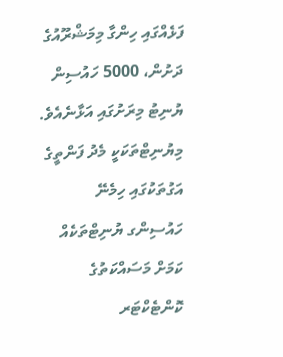ފަޅެއްގައި ހިންގާ މިމަޝްރޫއުގެ ދަށުން، 5000 ހައުސިން ޔުނިޓު މިރަށުގައި އަޅާނެއެވެ. މިޔުނިޓްތަކަކީ މެދު ފަންތީގެ އަގުތަކުގައި ހިމެނޭ ހައުސިންގ ޔުނިޓްތަކެއް ކަމަށް މަސައްކަތުގެ ކޮންޓެކްޓަރ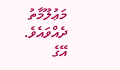މަޢުލޫމާތު ދެއްވައެވެ.
އޭގެ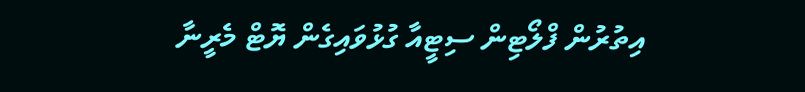އިތުރުން ފްލޯޓިން ސިޓީއާ ގުޅުވައިގެން ޔޮޓް މެރީނާ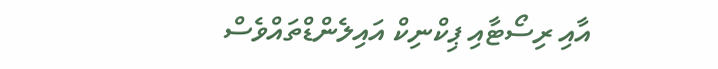އާއި ރިސޯޓާއި ޕިކްނިކް އައިލެންޑްތައްވެސް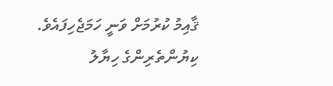ޤާއިމު ކުރުމަށް ވަނީ ހަމަޖެހިފައެވެ.
ކިޔުންތެރިންގެ ހިޔާލު